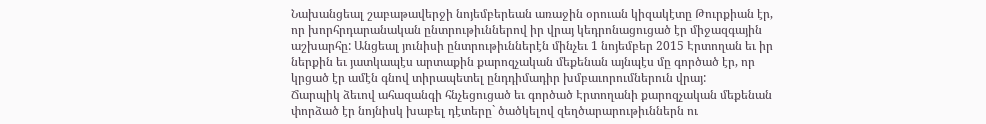Նախանցեալ շաբաթավերջի նոյեմբերեան առաջին օրուան կիզակէտը Թուրքիան էր, որ խորհրդարանական ընտրութիւններով իր վրայ կեդրոնացուցած էր միջազգային աշխարհը: Անցեալ յունիսի ընտրութիւններէն մինչեւ 1 նոյեմբեր 2015 Էրտողան եւ իր ներքին եւ յատկապէս արտաքին քարոզչական մեքենան այնպէս մը գործած էր, որ կրցած էր ամէն գնով տիրապետել ընդդիմադիր խմբաւորումներուն վրայ:
Ճարպիկ ձեւով ահազանգի հնչեցուցած եւ գործած Էրտողանի քարոզչական մեքենան փորձած էր նոյնիսկ խաբել դէտերը` ծածկելով զեղծարարութիւններն ու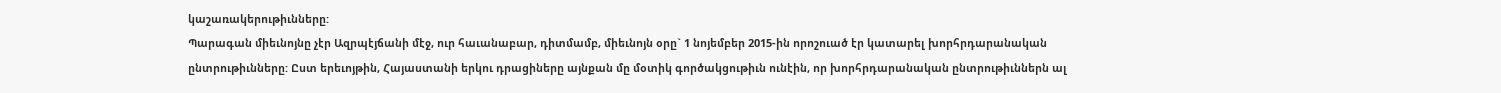կաշառակերութիւնները:
Պարագան միեւնոյնը չէր Ազրպէյճանի մէջ, ուր հաւանաբար, դիտմամբ, միեւնոյն օրը` 1 նոյեմբեր 2015-ին որոշուած էր կատարել խորհրդարանական ընտրութիւնները: Ըստ երեւոյթին, Հայաստանի երկու դրացիները այնքան մը մօտիկ գործակցութիւն ունէին, որ խորհրդարանական ընտրութիւններն ալ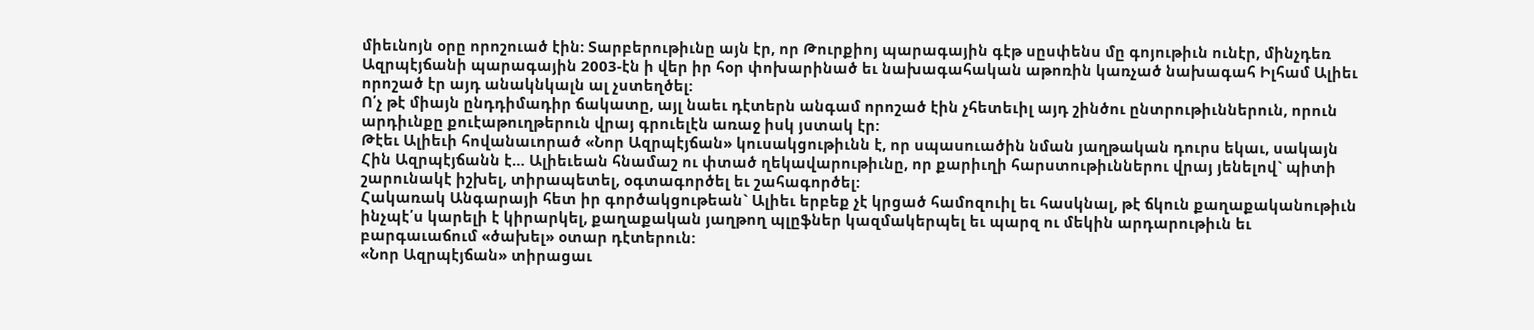միեւնոյն օրը որոշուած էին: Տարբերութիւնը այն էր, որ Թուրքիոյ պարագային գէթ սըսփենս մը գոյութիւն ունէր, մինչդեռ Ազրպէյճանի պարագային 2003-էն ի վեր իր հօր փոխարինած եւ նախագահական աթոռին կառչած նախագահ Իլհամ Ալիեւ որոշած էր այդ անակնկալն ալ չստեղծել:
Ո՛չ թէ միայն ընդդիմադիր ճակատը, այլ նաեւ դէտերն անգամ որոշած էին չհետեւիլ այդ շինծու ընտրութիւններուն, որուն արդիւնքը քուէաթուղթերուն վրայ գրուելէն առաջ իսկ յստակ էր:
Թէեւ Ալիեւի հովանաւորած «Նոր Ազրպէյճան» կուսակցութիւնն է, որ սպասուածին նման յաղթական դուրս եկաւ, սակայն Հին Ազրպէյճանն է… Ալիեւեան հնամաշ ու փտած ղեկավարութիւնը, որ քարիւղի հարստութիւններու վրայ յենելով` պիտի շարունակէ իշխել, տիրապետել, օգտագործել եւ շահագործել:
Հակառակ Անգարայի հետ իր գործակցութեան` Ալիեւ երբեք չէ կրցած համոզուիլ եւ հասկնալ, թէ ճկուն քաղաքականութիւն ինչպէ՛ս կարելի է կիրարկել, քաղաքական յաղթող պլըֆներ կազմակերպել եւ պարզ ու մեկին արդարութիւն եւ բարգաւաճում «ծախել» օտար դէտերուն:
«Նոր Ազրպէյճան» տիրացաւ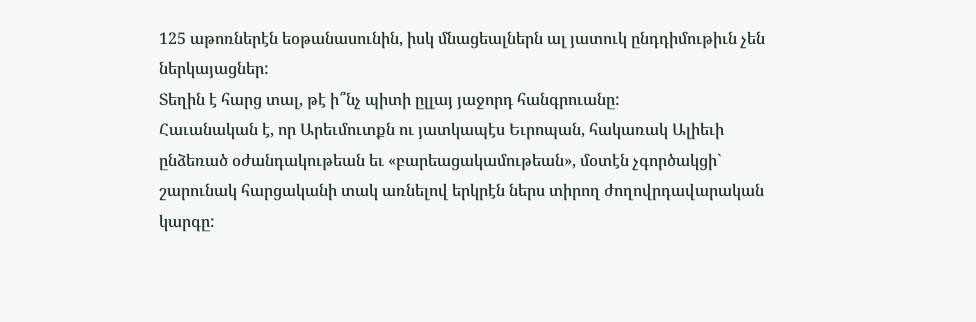125 աթոռներէն եօթանասունին, իսկ մնացեալներն ալ յատուկ ընդդիմութիւն չեն ներկայացներ:
Տեղին է հարց տալ, թէ ի՞նչ պիտի ըլլայ յաջորդ հանգրուանը:
Հաւանական է, որ Արեւմուտքն ու յատկապէս Եւրոպան, հակառակ Ալիեւի ընձեռած օժանդակութեան եւ «բարեացակամութեան», մօտէն չգործակցի` շարունակ հարցականի տակ առնելով երկրէն ներս տիրող ժողովրդավարական կարգը: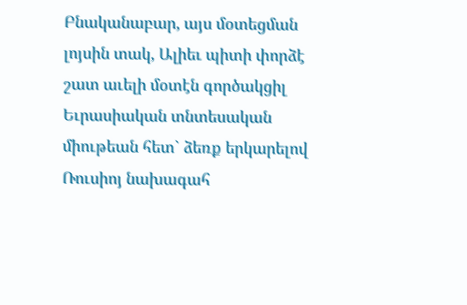Բնականաբար, այս մօտեցման լոյսին տակ, Ալիեւ պիտի փորձէ շատ աւելի մօտէն գործակցիլ Եւրասիական տնտեսական միութեան հետ` ձեռք երկարելով Ռուսիոյ նախագահ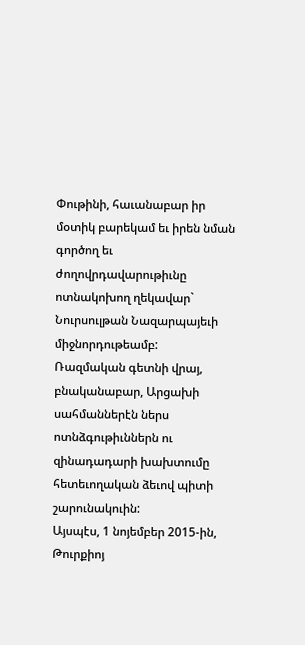Փութինի, հաւանաբար իր մօտիկ բարեկամ եւ իրեն նման գործող եւ ժողովրդավարութիւնը ոտնակոխող ղեկավար` Նուրսուլթան Նազարպայեւի միջնորդութեամբ:
Ռազմական գետնի վրայ, բնականաբար, Արցախի սահմաններէն ներս ոտնձգութիւններն ու զինադադարի խախտումը հետեւողական ձեւով պիտի շարունակուին:
Այսպէս, 1 նոյեմբեր 2015-ին, Թուրքիոյ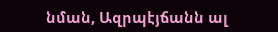նման, Ազրպէյճանն ալ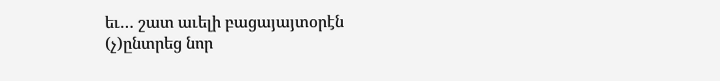եւ… շատ աւելի բացայայտօրէն (չ)ընտրեց նոր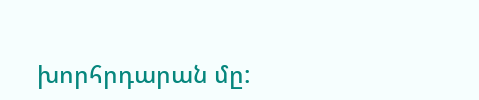խորհրդարան մը: